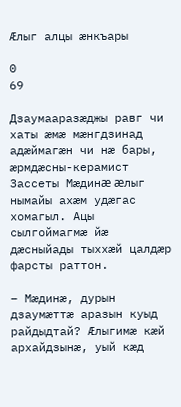Æлыг алцы æнкъары

0
69

Дзаумааразæджы равг чи хаты æмæ мæнгдзинад адæймагæн чи нæ бары, æрмдæсны-керамист Зассеты Мæдинæ æлыг нымайы ахæм удæгас хомагыл. Ацы сылгоймагмæ йæ дæсныйады тыххæй цалдæр фарсты раттон.

– Мæдинæ, дурын дзаумæттæ аразын куыд райдыдтай? Æлыгимæ кæй архайдзынæ, уый кæд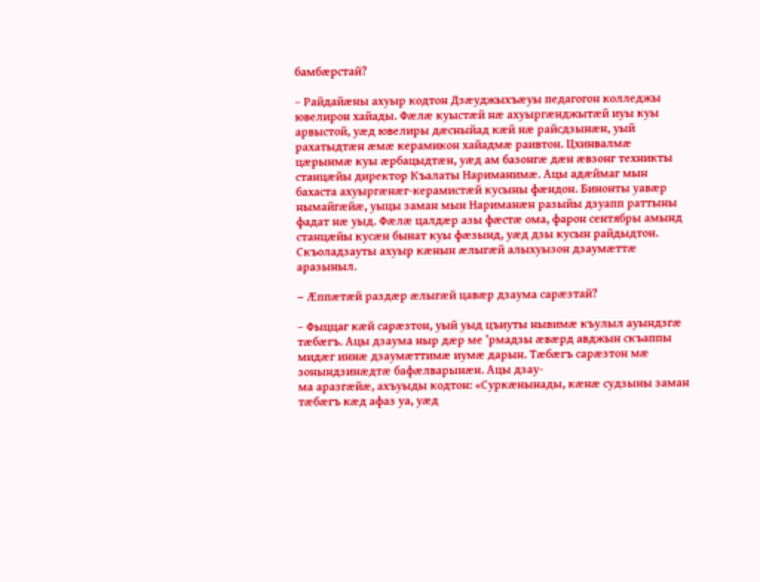бамбæрстай?

– Райдайæны ахуыр кодтон Дзæуджыхъæуы педагогон колледжы ювелирон хайады. Фæлæ куыстæй нæ ахуыргæнджытæй иуы куы арвыстой, уæд ювелиры дæсныйад кæй нæ райсдзынæн, уый рахатыдтæн æмæ керамикон хайадмæ раивтон. Цхинвалмæ цæрынмæ куы æрбацыдтæн, уæд ам базонгæ дæн æвзонг техникты станцæйы директор Къалаты Нариманимæ. Ацы адæймаг мын бахаста ахуыргæнæг-керамистæй кусыны фæндон. Бинонты уавæр нымайгæйæ, уыцы заман мын Нариманæн разыйы дзуапп раттыны фадат нæ уыд. Фæлæ цалдæр азы фæстæ ома, фарон сентябры амынд станцæйы кусæн бынат куы фæзынд, уæд дзы кусын райдыдтон. Скъоладзауты ахуыр кæнын æлыгæй алыхуызон дзаумæттæ аразыныл.

– Æппæтæй раздæр æлыгæй цавæр дзаума сарæзтай?

– Фыццаг кæй сарæзтон, уый уыд цъиуты нывимæ къулыл ауындзгæ тæбæгъ. Ацы дзаума ныр дæр ме ’рмадзы æвæрд авджын скъаппы мидæг иннæ дзаумæттимæ иумæ дарын. Тæбæгъ сарæзтон мæ зонындзинæдтæ бафæлварынæн. Ацы дзау-
ма аразгæйæ, ахъуыды кодтон: «Суркæнынады, кæнæ судзыны заман тæбæгъ кæд афаз уа, уæд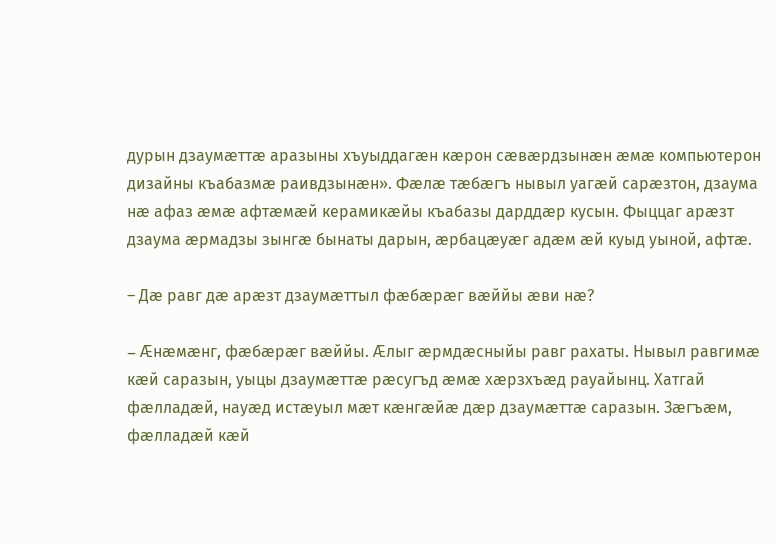дурын дзаумæттæ аразыны хъуыддагæн кæрон сæвæрдзынæн æмæ компьютерон дизайны къабазмæ раивдзынæн». Фæлæ тæбæгъ нывыл уагæй сарæзтон, дзаума нæ афаз æмæ афтæмæй керамикæйы къабазы дарддæр кусын. Фыццаг арæзт дзаума æрмадзы зынгæ бынаты дарын, æрбацæуæг адæм æй куыд уыной, афтæ.

– Дæ равг дæ арæзт дзаумæттыл фæбæрæг вæййы æви нæ?

– Æнæмæнг, фæбæрæг вæййы. Æлыг æрмдæсныйы равг рахаты. Нывыл равгимæ кæй саразын, уыцы дзаумæттæ рæсугъд æмæ хæрзхъæд рауайынц. Хатгай фæлладæй, науæд истæуыл мæт кæнгæйæ дæр дзаумæттæ саразын. Зæгъæм, фæлладæй кæй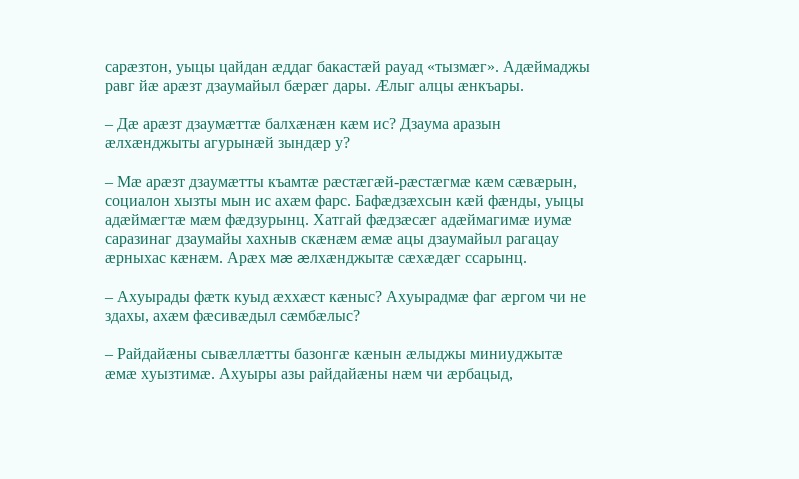сарæзтон, уыцы цайдан æддаг бакастæй рауад «тызмæг». Адæймаджы равг йæ арæзт дзаумайыл бæрæг дары. Æлыг алцы æнкъары.

– Дæ арæзт дзаумæттæ балхæнæн кæм ис? Дзаума аразын æлхæнджыты агурынæй зындæр у?

– Мæ арæзт дзаумæтты къамтæ рæстæгæй-рæстæгмæ кæм сæвæрын, социалон хызты мын ис ахæм фарс. Бафæдзæхсын кæй фæнды, уыцы адæймæгтæ мæм фæдзурынц. Хатгай фæдзæсæг адæймагимæ иумæ саразинаг дзаумайы хахныв скæнæм æмæ ацы дзаумайыл рагацау æрныхас кæнæм. Арæх мæ æлхæнджытæ сæхæдæг ссарынц.

– Ахуырады фæтк куыд æххæст кæныс? Ахуырадмæ фаг æргом чи не здахы, ахæм фæсивæдыл сæмбæлыс?

– Райдайæны сывæллæтты базонгæ кæнын æлыджы миниуджытæ æмæ хуызтимæ. Ахуыры азы райдайæны нæм чи æрбацыд,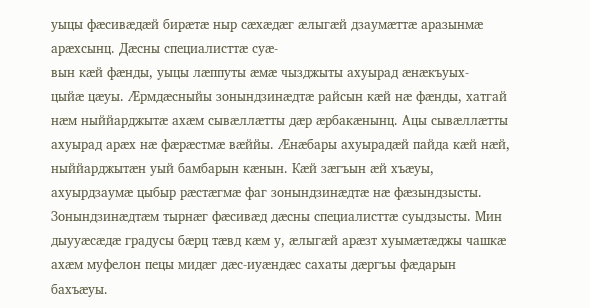уыцы фæсивæдæй бирæтæ ныр сæхæдæг æлыгæй дзаумæттæ аразынмæ арæхсынц. Дæсны специалисттæ суæ-
вын кæй фæнды, уыцы лæппуты æмæ чызджыты ахуырад æнæкъуых-
цыйæ цæуы. Æрмдæсныйы зонындзинæдтæ райсын кæй нæ фæнды, хатгай нæм ныййарджытæ ахæм сывæллæтты дæр æрбакæнынц. Ацы сывæллæтты ахуырад арæх нæ фæрæстмæ вæййы. Æнæбары ахуырадæй пайда кæй нæй, ныййарджытæн уый бамбарын кæнын. Кæй зæгъын æй хъæуы, ахуырдзаумæ цыбыр рæстæгмæ фаг зонындзинæдтæ нæ фæзындзысты. Зонындзинæдтæм тырнæг фæсивæд дæсны специалисттæ суыдзысты. Мин дыууæсæдæ градусы бæрц тæвд кæм у, æлыгæй арæзт хуымæтæджы чашкæ ахæм муфелон пецы мидæг дæс-иуæндæс сахаты дæргъы фæдарын бахъæуы.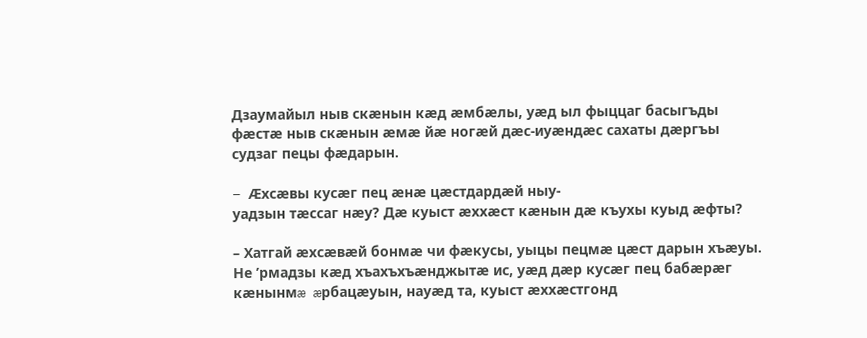Дзаумайыл ныв скæнын кæд æмбæлы, уæд ыл фыццаг басыгъды фæстæ ныв скæнын æмæ йæ ногæй дæс-иуæндæс сахаты дæргъы судзаг пецы фæдарын.

– Æхсæвы кусæг пец æнæ цæстдардæй ныу-
уадзын тæссаг нæу? Дæ куыст æххæст кæнын дæ къухы куыд æфты?

– Хатгай æхсæвæй бонмæ чи фæкусы, уыцы пецмæ цæст дарын хъæуы. Не ’рмадзы кæд хъахъхъæнджытæ ис, уæд дæр кусæг пец бабæрæг кæнынмæ æрбацæуын, науæд та, куыст æххæстгонд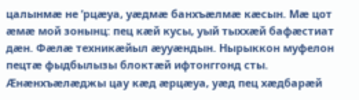цалынмæ не ’рцæуа, уæдмæ банхъæлмæ кæсын. Мæ цот æмæ мой зонынц: пец кæй кусы, уый тыххæй бафæстиат дæн. Фæлæ техникæйыл æууæндын. Нырыккон муфелон пецтæ фыдбылызы блоктæй ифтонггонд сты. Æнæнхъæлæджы цау кæд æрцæуа, уæд пец хæдбарæй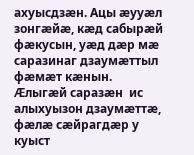ахуысдзæн. Ацы æууæл зонгæйæ, кæд сабырæй фæкусын, уæд дæр мæ саразинаг дзаумæттыл фæмæт кæнын. Æлыгæй саразæн  ис алыхуызон дзаумæттæ, фæлæ сæйрагдæр у куыст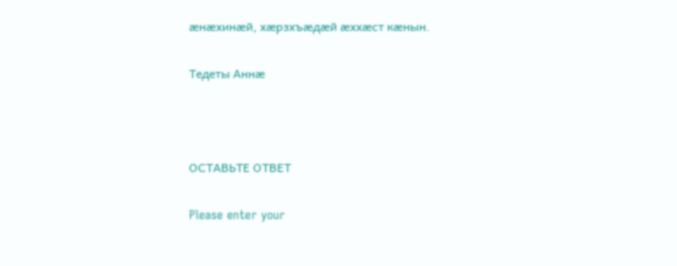æнæхинæй, хæрзхъæдæй æххæст кæнын.

Тедеты Аннæ



ОСТАВЬТЕ ОТВЕТ

Please enter your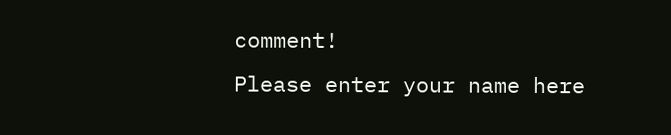comment!
Please enter your name here